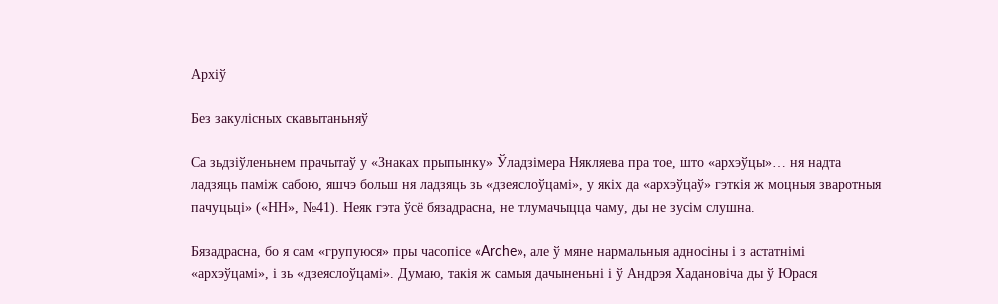Архіў

Без закулісных скавытаньняў

Са зьдзіўленьнем прачытаў у «Знаках прыпынку» Ўладзімера Някляева пра тое, што «архэўцы»… ня надта ладзяць паміж сабою, яшчэ больш ня ладзяць зь «дзеяслоўцамі», у якіх да «архэўцаў» гэткія ж моцныя зваротныя пачуцьці» («НН», №41). Неяк гэта ўсё бязадрасна, не тлумачыцца чаму, ды не зусім слушна.

Бязадрасна, бо я сам «групуюся» пры часопісе «Arche», але ў мяне нармальныя адносіны і з астатнімі «архэўцамі», і зь «дзеяслоўцамі». Думаю, такія ж самыя дачыненьні і ў Андрэя Хадановіча ды ў Юрася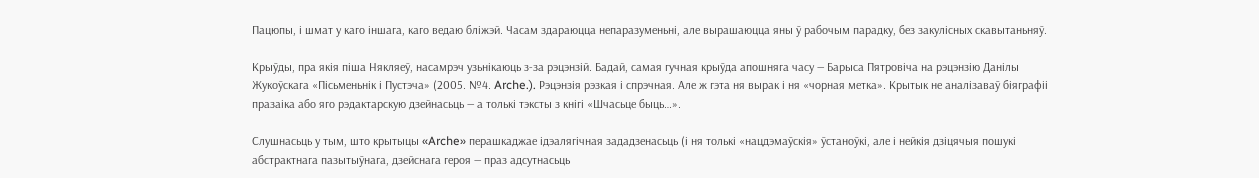Пацюпы, і шмат у каго іншага, каго ведаю бліжэй. Часам здараюцца непаразуменьні, але вырашаюцца яны ў рабочым парадку, без закулісных скавытаньняў.

Крыўды, пра якія піша Някляеў, насамрэч узьнікаюць з-за рэцэнзій. Бадай, самая гучная крыўда апошняга часу — Барыса Пятровіча на рэцэнзію Данілы Жукоўскага «Пісьменьнік і Пустэча» (2005. №4. Arche.). Рэцэнзія рэзкая і спрэчная. Але ж гэта ня вырак і ня «чорная метка». Крытык не аналізаваў біяграфіі празаіка або яго рэдактарскую дзейнасьць — а толькі тэксты з кнігі «Шчасьце быць…».

Слушнасьць у тым, што крытыцы «Arche» перашкаджае ідэалягічная зададзенасьць (і ня толькі «нацдэмаўскія» ўстаноўкі, але і нейкія дзіцячыя пошукі абстрактнага пазытыўнага, дзейснага героя — праз адсутнасьць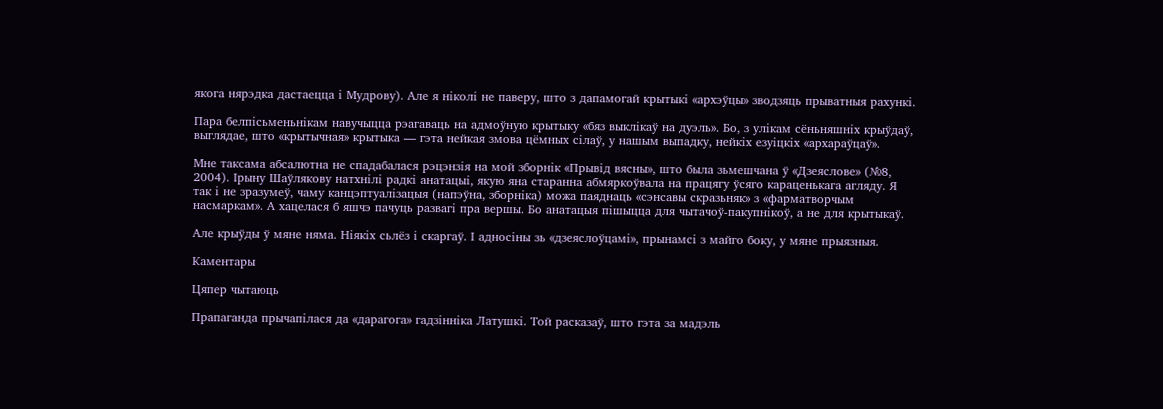якога нярэдка дастаецца і Мудрову). Але я ніколі не паверу, што з дапамогай крытыкі «архэўцы» зводзяць прыватныя рахункі.

Пара белпісьменьнікам навучыцца рэагаваць на адмоўную крытыку «бяз выклікаў на дуэль». Бо, з улікам сёньняшніх крыўдаў, выглядае, што «крытычная» крытыка — гэта нейкая змова цёмных сілаў, у нашым выпадку, нейкіх езуіцкіх «архараўцаў».

Мне таксама абсалютна не спадабалася рэцэнзія на мой зборнік «Прывід вясны», што была зьмешчана ў «Дзеяслове» (№8, 2004). Ірыну Шаўлякову натхнілі радкі анатацыі, якую яна старанна абмяркоўвала на працягу ўсяго караценькага агляду. Я так і не зразумеў, чаму канцэптуалізацыя (напэўна, зборніка) можа паяднаць «сэнсавы скразьняк» з «фарматворчым насмаркам». А хацелася б яшчэ пачуць развагі пра вершы. Бо анатацыя пішыцца для чытачоў-пакупнікоў, а не для крытыкаў.

Але крыўды ў мяне няма. Ніякіх сьлёз і скаргаў. І адносіны зь «дзеяслоўцамі», прынамсі з майго боку, у мяне прыязныя.

Каментары

Цяпер чытаюць

Прапаганда прычапілася да «дарагога» гадзінніка Латушкі. Той расказаў, што гэта за мадэль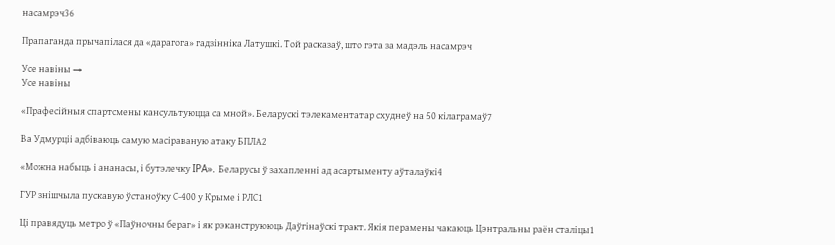насамрэч36

Прапаганда прычапілася да «дарагога» гадзінніка Латушкі. Той расказаў, што гэта за мадэль насамрэч

Усе навіны →
Усе навіны

«Прафесійныя спартсмены кансультуюцца са мной». Беларускі тэлекаментатар схуднеў на 50 кілаграмаў7

Ва Удмурціі адбіваюць самую масіраваную атаку БПЛА2

«Можна набыць і ананасы, і бутэлечку IPA». Беларусы ў захапленні ад асартыменту аўталаўкі4

ГУР знішчыла пускавую ўстаноўку С-400 у Крыме і РЛС1

Ці правядуць метро ў «Паўночны бераг» і як рэканструююць Даўгінаўскі тракт. Якія перамены чакаюць Цэнтральны раён сталіцы1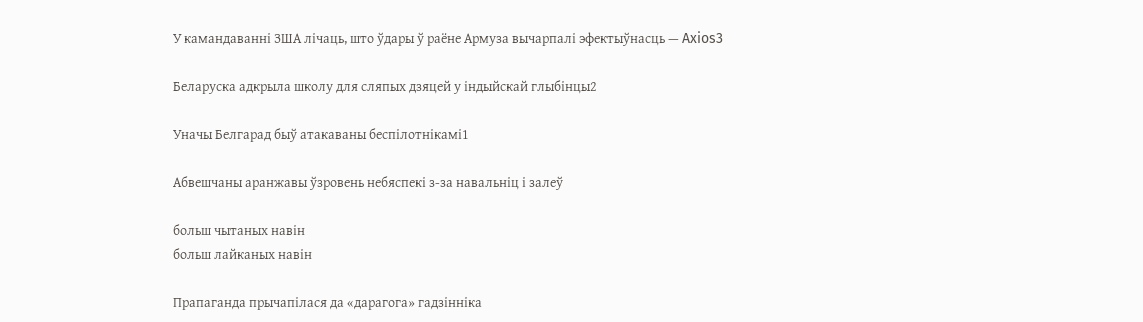У камандаванні ЗША лічаць, што ўдары ў раёне Армуза вычарпалі эфектыўнасць — Axios3

Беларуска адкрыла школу для сляпых дзяцей у індыйскай глыбінцы2

Уначы Белгарад быў атакаваны беспілотнікамі1

Абвешчаны аранжавы ўзровень небяспекі з-за навальніц і залеў

больш чытаных навін
больш лайканых навін

Прапаганда прычапілася да «дарагога» гадзінніка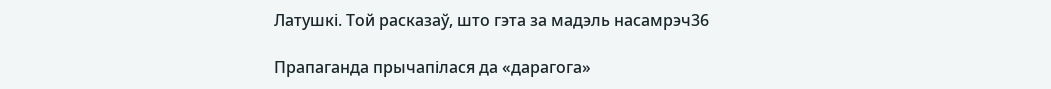Латушкі. Той расказаў, што гэта за мадэль насамрэч36

Прапаганда прычапілася да «дарагога»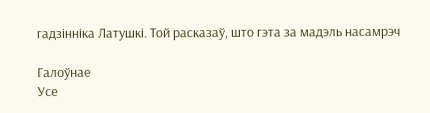гадзінніка Латушкі. Той расказаў, што гэта за мадэль насамрэч

Галоўнае
Усе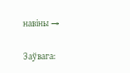навіны →

Заўвага: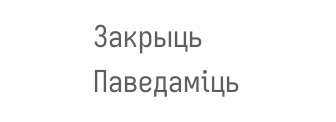Закрыць Паведаміць